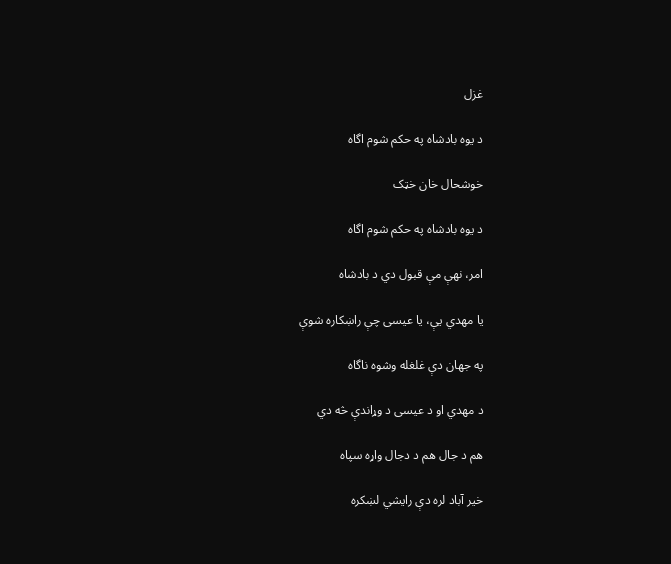غزل

د يوه بادشاه په حکم شوم اگاه

خوشحال خان خټک

د يوه بادشاه په حکم شوم اگاه

امر، نهې مې قبول دي د بادشاه

يا مهدي يې، يا عيسی چې راښکاره شوې

په جهان دې غلغله وشوه ناگاه

د مهدي او د عيسی د وړاندې څه دي

هم د جال هم د دجال واړه سپاه

خير آباد لره دې رايشي لښکره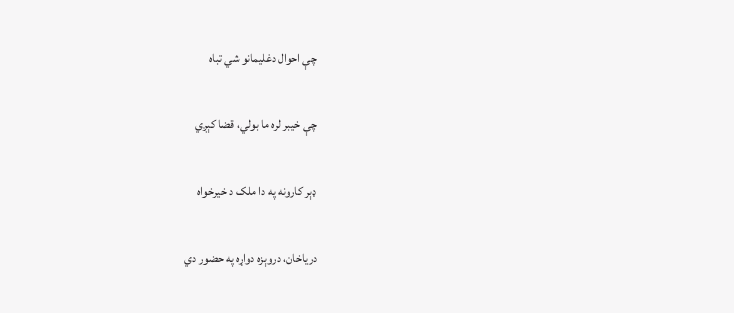چې احوال دغليمانو شي تباه

چې خيبر لره ما بولي، قضا کېږي

ډېر کارونه په دا ملک د خيرخواه

درياخان، دروېزه دواړه په حضور دي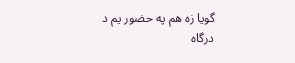گويا زه هم په حضور يم د درگاه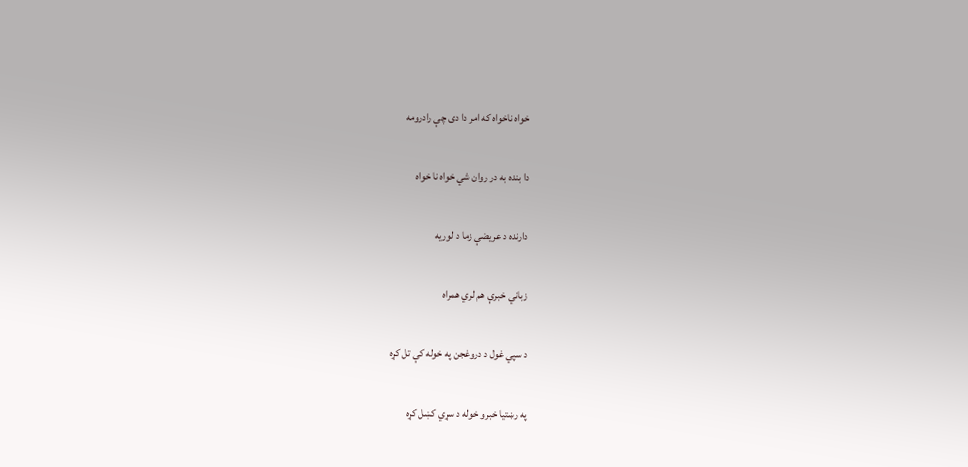خواه ناخواه که امر دا دی چې رادرومه

دا بنده به در روان شي خواه نا خواه

دارنده د عريضې زما د لوريه

زباني خبرې هم لري همراه

د سپي غول د دروغجن په خوله کې تل کړه

په رښتيا خبرو خوله د سړي کښل کړه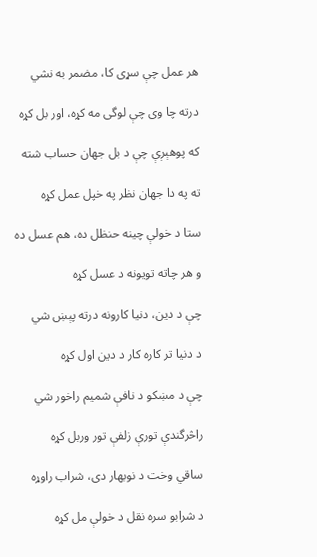هر عمل چې سړی کا، مضمر به نشي

درته چا وی چې لوگی مه کړه، اور بل کړه

که پوهېږې چې د بل جهان حساب شته

ته په دا جهان نظر په خپل عمل کړه

ستا د خولې چينه حنظل ده، هم عسل ده

و هر چاته تويونه د عسل کړه

چې د دين، دنيا کارونه درته پېښ شي

د دنيا تر کاره کار د دين اول کړه

چې د مښکو د نافې شميم راخور شي

راڅرگندې تورې زلفې تور وربل کړه

ساقي وخت د نوبهار دی، شراب راوړه

د شرابو سره نقل د خولې مل کړه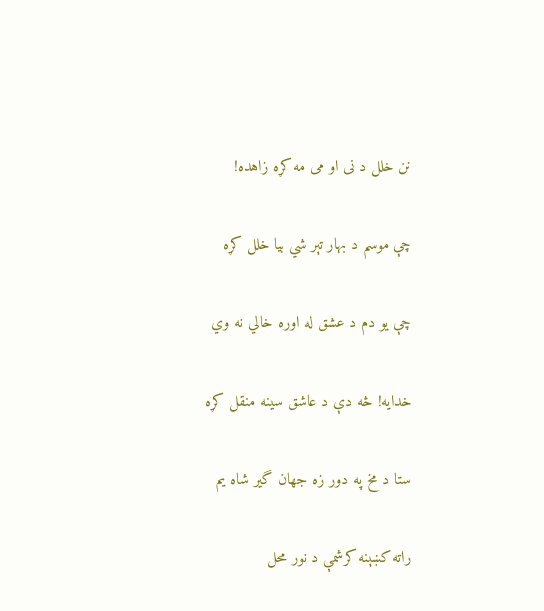نن خلل د نی او می مه کړه زاهده!

چې موسم د بهار تېر شي بيا خلل کړه

چې يو دم د عشق له اوره خالي نه وي

خدايه! څه دې د عاشق سينه منقل کړه

ستا د مخ په دور زه جهان گير شاه يم

راته کښېنه کرشمې د نور محل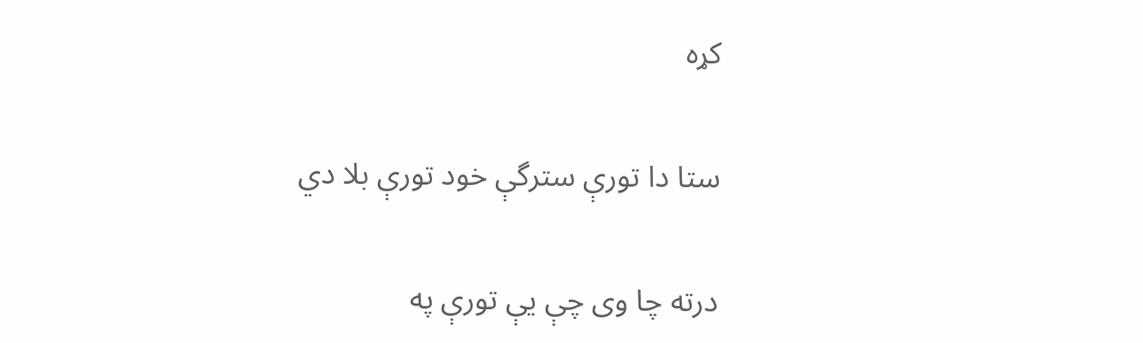کړه

ستا دا تورې سترگې خود تورې بلا دي

درته چا وی چې يې تورې په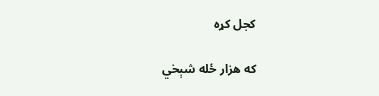کجل کړه

که هزار ځله شېخي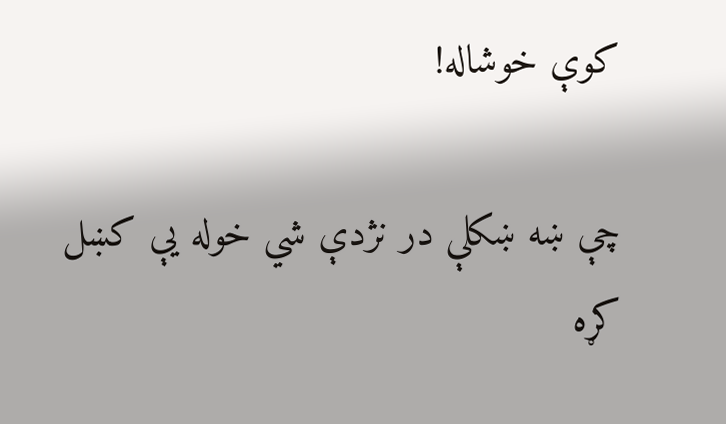کوې خوشاله!

چې ښه ښکلې در نژدې شي خوله يې کښل کړه